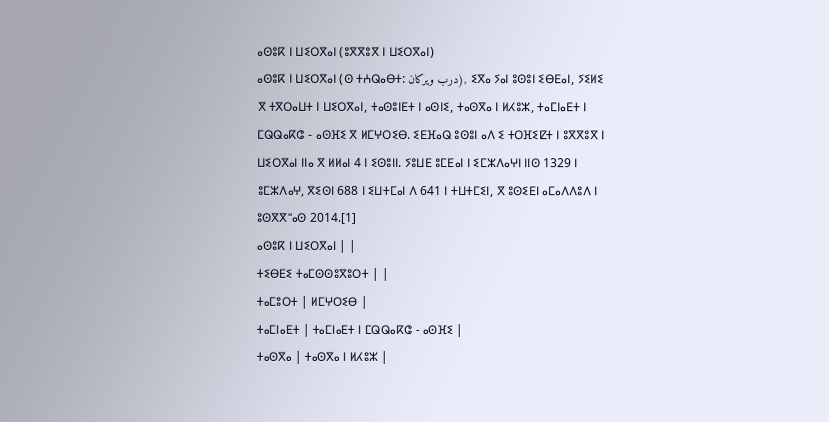ⴰⵙⵓⴽ ⵏ ⵡⵉⵔⴳⴰⵏ (ⵓⴳⴳⵓⴳ ⵏ ⵡⵉⵔⴳⴰⵏ)
ⴰⵙⵓⴽ ⵏ ⵡⵉⵔⴳⴰⵏ (ⵙ ⵜⵄⵕⴰⴱⵜ: درب ويركان), ⵉⴳⴰ ⵢⴰⵏ ⵓⵙⵓⵏ ⵉⴱⴹⴰⵏ, ⵢⵉⵍⵉ ⴳ ⵜⴳⵔⴰⵡⵜ ⵏ ⵡⵉⵔⴳⴰⵏ, ⵜⴰⵙⵓⵏⴹⵜ ⵏ ⴰⵙⵏⵉ, ⵜⴰⵙⴳⴰ ⵏ ⵍⵃⵓⵣ, ⵜⴰⵎⵏⴰⴹⵜ ⵏ ⵎⵕⵕⴰⴽⵛ - ⴰⵙⴼⵉ ⴳ ⵍⵎⵖⵔⵉⴱ. ⵉⴹⴼⴰⵕ ⵓⵙⵓⵏ ⴰⴷ ⵉ ⵜⵔⴼⵉⵇⵜ ⵏ ⵓⴳⴳⵓⴳ ⵏ ⵡⵉⵔⴳⴰⵏ ⵏⵏⴰ ⴳ ⵍⵍⴰⵏ 4 ⵏ ⵉⵙⵓⵏⵏ. ⵢⵓⵡⴹ ⵓⵎⴹⴰⵏ ⵏ ⵉⵎⵣⴷⴰⵖⵏ ⵏⵏⵙ 1329 ⵏ ⵓⵎⵣⴷⴰⵖ, ⴳⵉⵙⵏ 688 ⵏ ⵉⵡⵜⵎⴰⵏ ⴷ 641 ⵏ ⵜⵡⵜⵎⵉⵏ, ⴳ ⵓⵙⵉⴹⵏ ⴰⵎⴰⴷⴷⵓⴷ ⵏ ⵓⵙⴳⴳⵯⴰⵙ 2014.[1]
ⴰⵙⵓⴽ ⵏ ⵡⵉⵔⴳⴰⵏ | |
ⵜⵉⴱⴹⵉ ⵜⴰⵎⵙⵙⵓⴳⵓⵔⵜ | |
ⵜⴰⵎⵓⵔⵜ | ⵍⵎⵖⵔⵉⴱ |
ⵜⴰⵎⵏⴰⴹⵜ | ⵜⴰⵎⵏⴰⴹⵜ ⵏ ⵎⵕⵕⴰⴽⵛ - ⴰⵙⴼⵉ |
ⵜⴰⵙⴳⴰ | ⵜⴰⵙⴳⴰ ⵏ ⵍⵃⵓⵣ |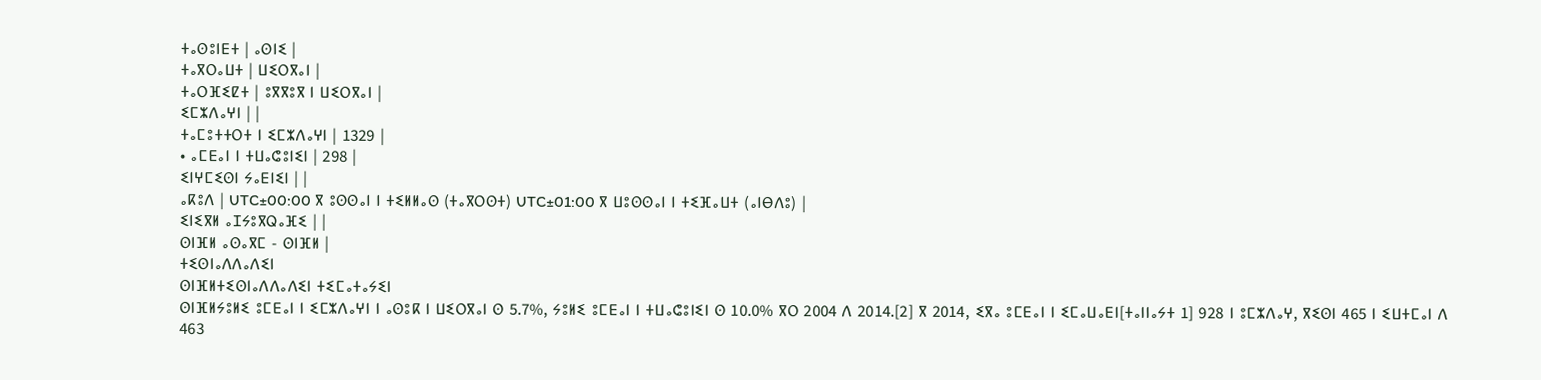ⵜⴰⵙⵓⵏⴹⵜ | ⴰⵙⵏⵉ |
ⵜⴰⴳⵔⴰⵡⵜ | ⵡⵉⵔⴳⴰⵏ |
ⵜⴰⵔⴼⵉⵇⵜ | ⵓⴳⴳⵓⴳ ⵏ ⵡⵉⵔⴳⴰⵏ |
ⵉⵎⵣⴷⴰⵖⵏ | |
ⵜⴰⵎⵓⵜⵜⵔⵜ ⵏ ⵉⵎⵣⴷⴰⵖⵏ | 1329 |
• ⴰⵎⴹⴰⵏ ⵏ ⵜⵡⴰⵛⵓⵏⵉⵏ | 298 |
ⵉⵏⵖⵎⵉⵙⵏ ⵢⴰⴹⵏⵉⵏ | |
ⴰⴽⵓⴷ | UTC±00:00 ⴳ ⵓⵙⵙⴰⵏ ⵏ ⵜⵉⵍⵍⴰⵙ (ⵜⴰⴳⵔⵙⵜ) UTC±01:00 ⴳ ⵡⵓⵙⵙⴰⵏ ⵏ ⵜⵉⴼⴰⵡⵜ (ⴰⵏⴱⴷⵓ) |
ⵉⵏⵉⴳⵍ ⴰⵊⵢⵓⴳⵕⴰⴼⵉ | |
ⵙⵏⴼⵍ ⴰⵙⴰⴳⵎ - ⵙⵏⴼⵍ |
ⵜⵉⵙⵏⴰⴷⴷⴰⴷⵉⵏ
ⵙⵏⴼⵍⵜⵉⵙⵏⴰⴷⴷⴰⴷⵉⵏ ⵜⵉⵎⴰⵜⴰⵢⵉⵏ
ⵙⵏⴼⵍⵢⵓⵍⵉ ⵓⵎⴹⴰⵏ ⵏ ⵉⵎⵣⴷⴰⵖⵏ ⵏ ⴰⵙⵓⴽ ⵏ ⵡⵉⵔⴳⴰⵏ ⵙ 5.7%, ⵢⵓⵍⵉ ⵓⵎⴹⴰⵏ ⵏ ⵜⵡⴰⵛⵓⵏⵉⵏ ⵙ 10.0% ⴳⵔ 2004 ⴷ 2014.[2] ⴳ 2014, ⵉⴳⴰ ⵓⵎⴹⴰⵏ ⵏ ⵉⵎⴰⵡⴰⴹⵏ[ⵜⴰⵏⵏⴰⵢⵜ 1] 928 ⵏ ⵓⵎⵣⴷⴰⵖ, ⴳⵉⵙⵏ 465 ⵏ ⵉⵡⵜⵎⴰⵏ ⴷ 463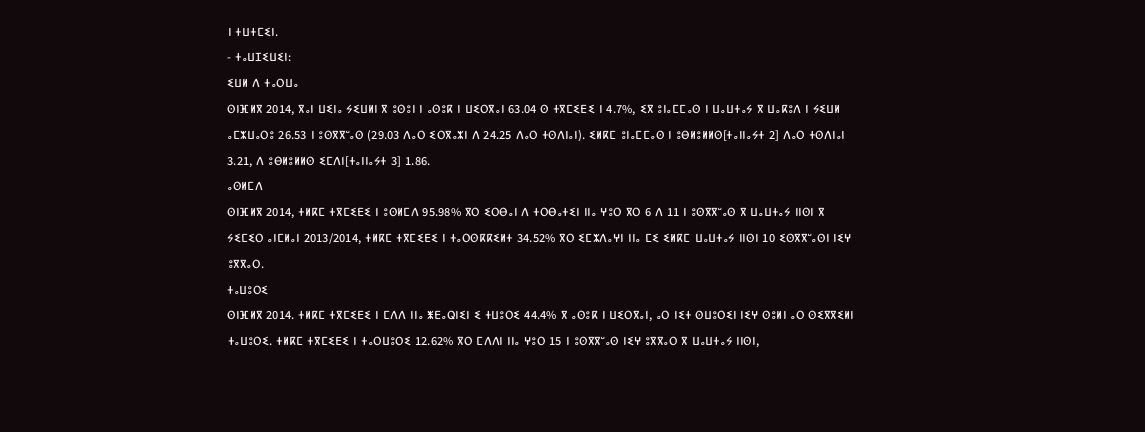ⵏ ⵜⵡⵜⵎⵉⵏ.
- ⵜⴰⵡⵊⵉⵡⵉⵏ:
ⵉⵡⵍ ⴷ ⵜⴰⵔⵡⴰ
ⵙⵏⴼⵍⴳ 2014, ⴳⴰⵏ ⵡⵉⵏⴰ ⵢⵉⵡⵍⵏ ⴳ ⵓⵙⵓⵏ ⵏ ⴰⵙⵓⴽ ⵏ ⵡⵉⵔⴳⴰⵏ 63.04 ⵙ ⵜⴳⵎⵉⴹⵉ ⵏ 4.7%, ⵉⴳ ⵓⵏⴰⵎⵎⴰⵙ ⵏ ⵡⴰⵡⵜⴰⵢ ⴳ ⵡⴰⴽⵓⴷ ⵏ ⵢⵉⵡⵍ ⴰⵎⵣⵡⴰⵔⵓ 26.53 ⵏ ⵓⵙⴳⴳⵯⴰⵙ (29.03 ⴷⴰⵔ ⵉⵔⴳⴰⵣⵏ ⴷ 24.25 ⴷⴰⵔ ⵜⵙⴷⵏⴰⵏ). ⵉⵍⴽⵎ ⵓⵏⴰⵎⵎⴰⵙ ⵏ ⵓⴱⵍⵓⵍⵍⵙ[ⵜⴰⵏⵏⴰⵢⵜ 2] ⴷⴰⵔ ⵜⵙⴷⵏⴰⵏ 3.21, ⴷ ⵓⴱⵍⵓⵍⵍⵙ ⵉⵎⴷⵏ[ⵜⴰⵏⵏⴰⵢⵜ 3] 1.86.
ⴰⵙⵍⵎⴷ
ⵙⵏⴼⵍⴳ 2014, ⵜⵍⴽⵎ ⵜⴳⵎⵉⴹⵉ ⵏ ⵓⵙⵍⵎⴷ 95.98% ⴳⵔ ⵉⵔⴱⴰⵏ ⴷ ⵜⵔⴱⴰⵜⵉⵏ ⵏⵏⴰ ⵖⵓⵔ ⴳⵔ 6 ⴷ 11 ⵏ ⵓⵙⴳⴳⵯⴰⵙ ⴳ ⵡⴰⵡⵜⴰⵢ ⵏⵏⵙⵏ ⴳ ⵢⵉⵎⵉⵔ ⴰⵏⵎⵍⴰⵏ 2013/2014, ⵜⵍⴽⵎ ⵜⴳⵎⵉⴹⵉ ⵏ ⵜⴰⵔⵙⴽⴽⵉⵍⵜ 34.52% ⴳⵔ ⵉⵎⵣⴷⴰⵖⵏ ⵏⵏⴰ ⵎⵉ ⵉⵍⴽⵎ ⵡⴰⵡⵜⴰⵢ ⵏⵏⵙⵏ 10 ⵉⵙⴳⴳⵯⴰⵙⵏ ⵏⵉⵖ ⵓⴳⴳⴰⵔ.
ⵜⴰⵡⵓⵔⵉ
ⵙⵏⴼⵍⴳ 2014. ⵜⵍⴽⵎ ⵜⴳⵎⵉⴹⵉ ⵏ ⵎⴷⴷ ⵏⵏⴰ ⵥⴹⴰⵕⵏⵉⵏ ⵉ ⵜⵡⵓⵔⵉ 44.4% ⴳ ⴰⵙⵓⴽ ⵏ ⵡⵉⵔⴳⴰⵏ, ⴰⵔ ⵏⵉⵜ ⵙⵡⵓⵔⵉⵏ ⵏⵉⵖ ⵙⵓⵍⵏ ⴰⵔ ⵙⵉⴳⴳⵉⵍⵏ ⵜⴰⵡⵓⵔⵉ. ⵜⵍⴽⵎ ⵜⴳⵎⵉⴹⵉ ⵏ ⵜⴰⵔⵡⵓⵔⵉ 12.62% ⴳⵔ ⵎⴷⴷⵏ ⵏⵏⴰ ⵖⵓⵔ 15 ⵏ ⵓⵙⴳⴳⵯⴰⵙ ⵏⵉⵖ ⵓⴳⴳⴰⵔ ⴳ ⵡⴰⵡⵜⴰⵢ ⵏⵏⵙⵏ,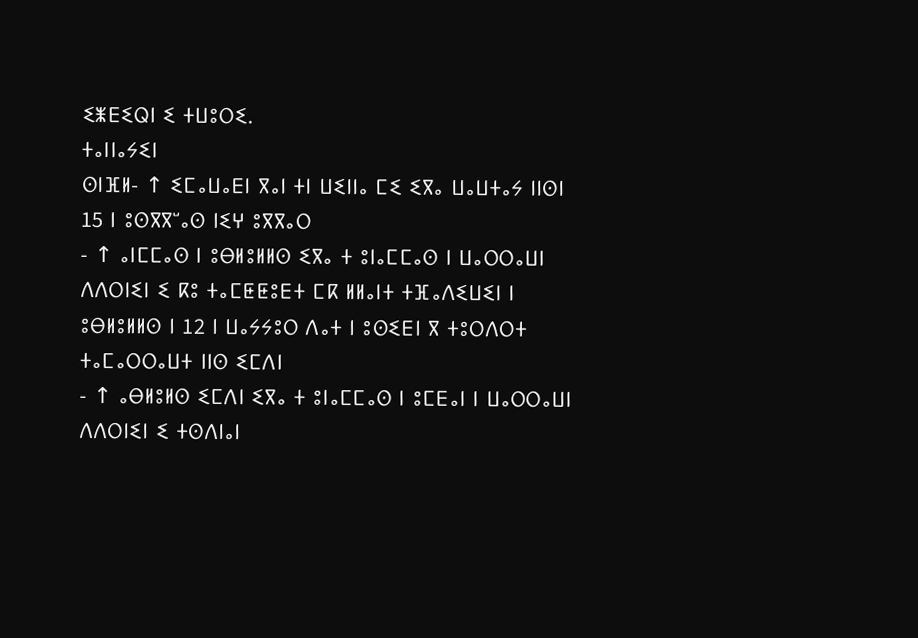ⵉⵥⴹⵉⵕⵏ ⵉ ⵜⵡⵓⵔⵉ.
ⵜⴰⵏⵏⴰⵢⵉⵏ
ⵙⵏⴼⵍ- ↑ ⵉⵎⴰⵡⴰⴹⵏ ⴳⴰⵏ ⵜⵏ ⵡⵉⵏⵏⴰ ⵎⵉ ⵉⴳⴰ ⵡⴰⵡⵜⴰⵢ ⵏⵏⵙⵏ 15 ⵏ ⵓⵙⴳⴳⵯⴰⵙ ⵏⵉⵖ ⵓⴳⴳⴰⵔ
- ↑ ⴰⵏⵎⵎⴰⵙ ⵏ ⵓⴱⵍⵓⵍⵍⵙ ⵉⴳⴰ ⵜ ⵓⵏⴰⵎⵎⴰⵙ ⵏ ⵡⴰⵔⵔⴰⵡⵏ ⴷⴷⵔⵏⵉⵏ ⵉ ⴽⵓ ⵜⴰⵎⵟⵟⵓⴹⵜ ⵎⴽ ⵍⵍⴰⵏⵜ ⵜⴼⴰⴷⵉⵡⵉⵏ ⵏ ⵓⴱⵍⵓⵍⵍⵙ ⵏ 12 ⵏ ⵡⴰⵢⵢⵓⵔ ⴷⴰⵜ ⵏ ⵓⵙⵉⴹⵏ ⴳ ⵜⵓⵔⴷⵔⵜ ⵜⴰⵎⴰⵔⵔⴰⵡⵜ ⵏⵏⵙ ⵉⵎⴷⵏ
- ↑ ⴰⴱⵍⵓⵍⵙ ⵉⵎⴷⵏ ⵉⴳⴰ ⵜ ⵓⵏⴰⵎⵎⴰⵙ ⵏ ⵓⵎⴹⴰⵏ ⵏ ⵡⴰⵔⵔⴰⵡⵏ ⴷⴷⵔⵏⵉⵏ ⵉ ⵜⵙⴷⵏⴰⵏ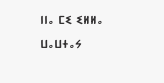ⵏⵏⴰ ⵎⵉ ⵉⵍⵍⴰ ⵡⴰⵡⵜⴰⵢ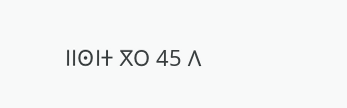ⵏⵏⵙⵏⵜ ⴳⵔ 45 ⴷ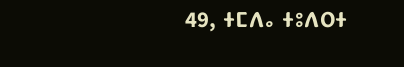49, ⵜⵎⴷⴰ ⵜⵓⴷⵔⵜ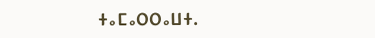ⵜⴰⵎⴰⵔⵔⴰⵡⵜ.